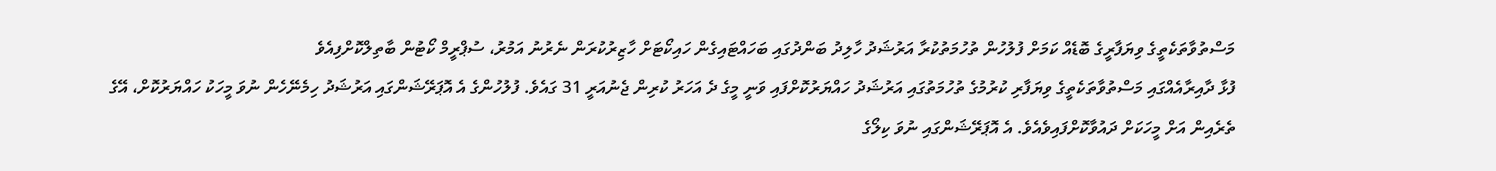މަސްތުވާތަކެތީގެ ވިޔަފާރީގެ ބޮޑެއް ކަމަށް ފުލުހުން ތުހުމަތުކުރާ އަރުޝަދު ހާލިދު ބަންދުގައި ބަހައްޓައިގެން ހައިކޯޓަށް ހާޒިރުކުރަން ނެރުނު އަމުރު، ސުޕްރީމް ކޯޓުން ބާތިލްކޮށްފިއެވެ
ފުޅާ ދާއިރާއެއްގައި މަސްތުވާތަކެތީގެ ވިޔަފާރި ކުރުމުގެ ތުހުމަތުގައި އަރުޝަދު ހައްޔަރުކޮށްފައި ވަނީ މީގެ ދެ އަހަރު ކުރިން ޖެނުއަރީ 31 ގައެވެ. ފުލުހުންގެ އެ އޮޕަރޭޝަންގައި އަރުޝަދު ހިމެނޭހެން ނުވަ މީހަކު ހައްޔަރުކޮށް، އޭގެ ތެރެއިން އަށް މީހަކަށް ދައުވާކޮށްފައިވެއެވެ. އެ އޮޕަރޭޝަންގައި ނުވަ ކިލޯގެ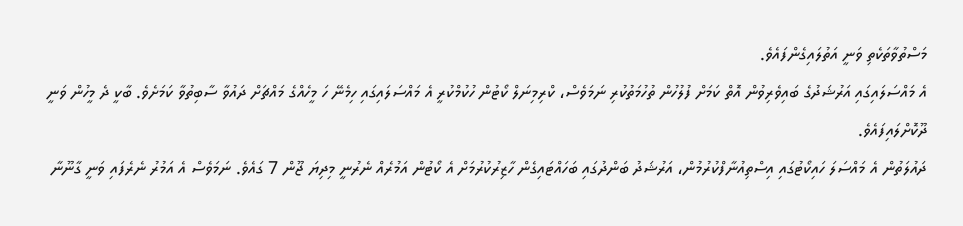މަސްތުވާތަކެތި ވަނީ އަތުލައިގެންފައެވެ.
އެ މައްސަލައިގައި އަރުޝަދުގެ ބައިވެރިވުން އޮތް ކަމަށް ފުލުހުން ތުހުމަތުކުރި ނަމަވެސް، ކްރިމިނަލް ކޯޓުން ހުކުމްކުރީ އެ މައްސަލައިގައި ހިމެނޭ ހަ މީހެއްގެ މައްޗަށް ދައުވާ ސާބިތުވާ ކަމަށެވެ. ބާކީ ދެ މީހުން ވަނީ ދޫކޮށްލައިފައެވެ.
ދައުލަތުން އެ މައްސަލަ ހައިކޯޓުގައި އިސްތިއުނާފްކުރުމުން، އަރުޝަދު ބަންދުގައި ބަހައްޓައިގެން ހާޒިރުކުރުމަށް އެ ކޯޓުން އަމުރެއް ނެރުނީ މިދިޔަ ޖޫން 7 ގައެވެ. ނަމަވެސް އެ އަމުރު ނެރެފައި ވަނީ ގާނޫނާ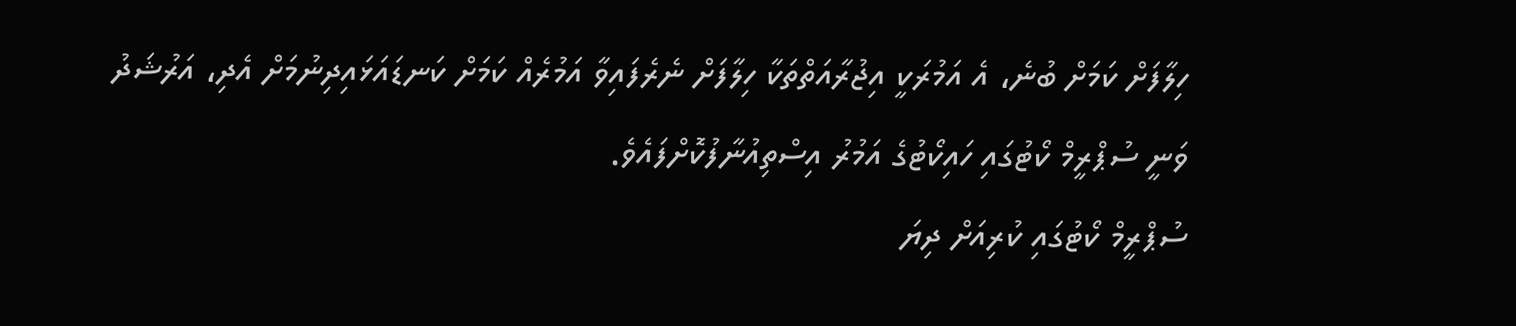ހިލާފަށް ކަމަށް ބުނެ، އެ އަމުރަކީ އިޖުރާއަތްތަކާ ހިލާފަށް ނެރެފައިވާ އަމުރެއް ކަމަށް ކަނޑައަޅައިދިނުމަށް އެދި، އަރުޝަދު ވަނީ ސުޕްރީމް ކޯޓުގައި ހައިކޯޓުގެ އަމުރު އިސްތިއުނާފުކޮށްފައެވެ.
ސުޕްރީމް ކޯޓުގައި ކުރިއަށް ދިޔަ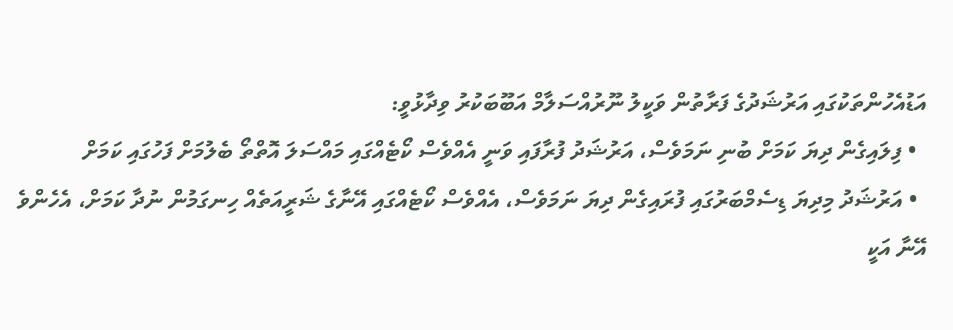އަޑުއެހުންތަކުގައި އަރުޝަދުގެ ފަރާތުން ވަކީލު ނޫރުއްސަލާމް އަބޫބަކުރު ވިދާޅުވީ:
  • ފިލައިގެން ދިޔަ ކަމަށް ބުނި ނަމަވެސް، އަރުޝަދު ފުރާފައި ވަނީ އެއްވެސް ކޯޓެއްގައި މައްސަލަ އޮތްތޯ ބެލުމަށް ފަހުގައި ކަމަށް
  • އަރުޝަދު މިދިޔަ ޑިސެމްބަރުގައި ފުރައިގެން ދިޔަ ނަމަވެސް، އެއްވެސް ކޯޓެއްގައި އޭނާގެ ޝަރީއަތެއް ހިނގަމުން ނުދާ ކަމަށް، އެހެންވެ އޭނާ އަކީ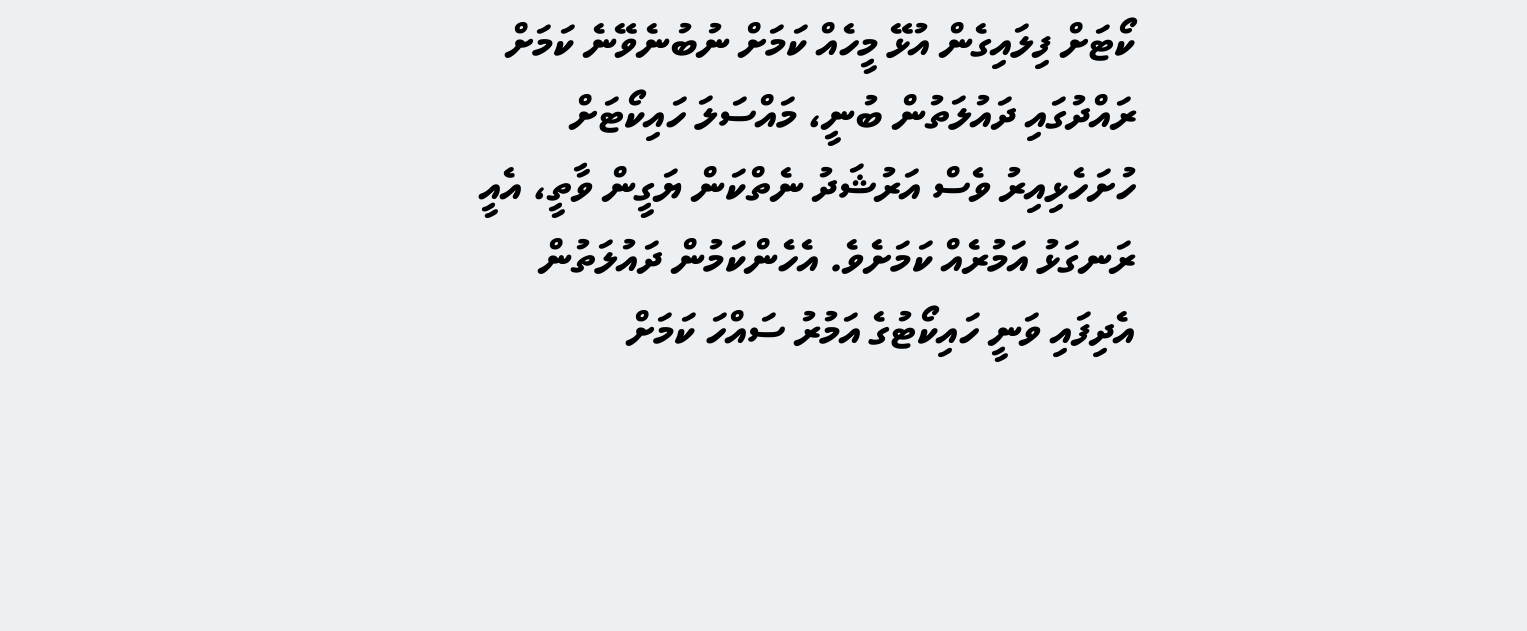ކޯޓަށް ފިލައިގެން އުޅޭ މީހެއް ކަމަށް ނުބުނެވޭނެ ކަމަށް
ރައްދުގައި ދައުލަތުން ބުނީ، މައްސަލަ ހައިކޯޓަށް ހުށަހެޅިއިރު ވެސް އަރުޝަދު ނެތްކަން ޔަގީން ވާތީ، އެއީ ރަނގަޅު އަމުރެއް ކަމަށެވެ. އެހެންކަމުން ދައުލަތުން އެދިފައި ވަނީ ހައިކޯޓުގެ އަމުރު ސައްހަ ކަމަށް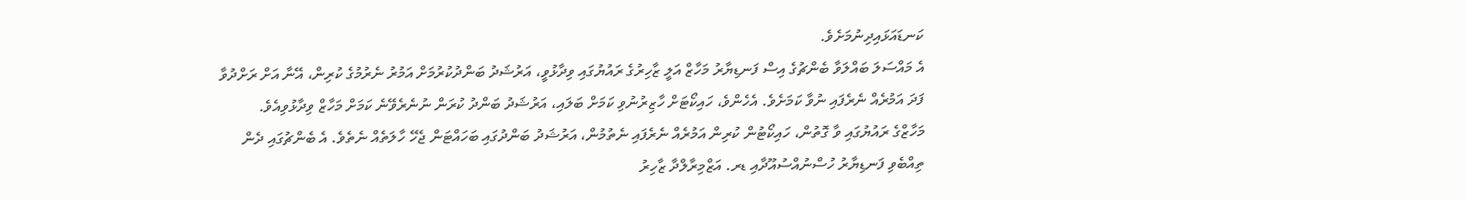ކަނޑައަޅައިދިނުމަށެވެ.
އެ މައްސަލަ ބައްލަވާ ބެންޗުގެ އިސް ފަނޑިޔާރު މަހާޒް އަލީ ޒާހިރުގެ ރައުޔުގައި ވިދާޅުވީ، އަރުޝަދު ބަންދުކުރުމަށް އަމުރު ނެރުމުގެ ކުރިން، އޭނާ އަށް ރަށްދުވާ ފަދަ އަމުރެއް ނެރެފައި ނުވާ ކަމަށެވެ. އެހެންވެ، ހައިކޯޓަށް ހާޒިރުނުވި ކަމަށް ބަލައި، އަރުޝަދު ބަންދު ކުރަން ނުނެރެވޭނެ ކަމަށް މަހާޒް ވިދާޅުވިއެވެ.
މަހާޒްގެ ރައުޔުގައި ވާ ގޮތުން، ހައިކޯޓުން ކުރިން އަމުރެއް ނެރެފައި ނެތުމުން، އަރުޝަދު ބަންދުގައި ބަހައްޓަން ޖެހޭ ހާލަތެއް ނެތެވެ. އެ ބެންޗުގައި ދެން ތިއްބެވި ފަނޑިޔާރު ހުސްނުއްސުއޫދާއި ޑރ. އަޒްމިރާލްދާ ޒާހިރު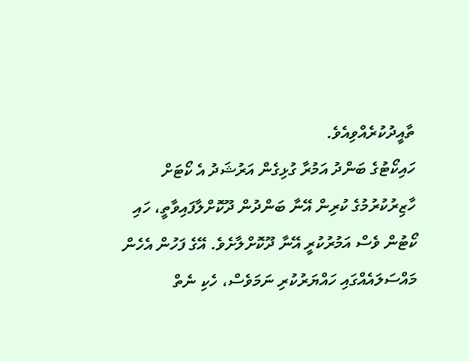ތާއީދުކުރެއްވިއެވެ.
ހައިކޯޓުގެ ބަންދު އަމުރާ ގުޅިގެން އަރުޝަދު އެ ކޯޓަށް ހާޒިރުކުރުމުގެ ކުރިން އޭނާ ބަންދުން ދޫކޮށްލާފައިވާތީ، ހައި ކޯޓުން ވެސް އަމުރުކުރީ އޭނާ ދޫކޮށްލާށެވެ. އޭގެ ފަހުން އެހެން މައްސަލައެއްގައި ހައްޔަރުކުރި ނަމަވެސް، ހެކި ނެތް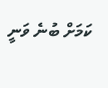ކަމަށް ބުނެ ވަނީ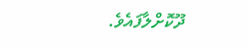ދޫކޮށްލާފައެވެ.